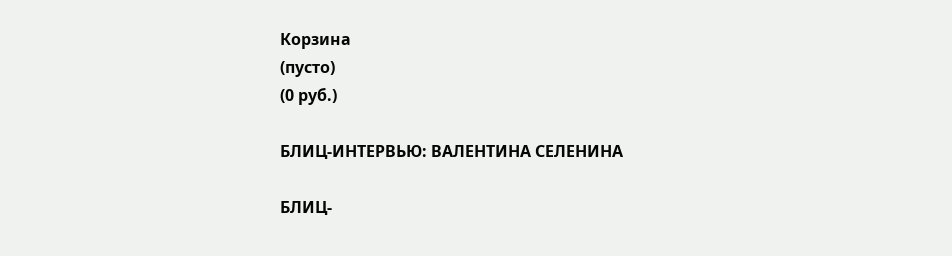Корзина
(пусто)
(0 руб.)

БЛИЦ-ИНТЕРВЬЮ: ВАЛЕНТИНА СЕЛЕНИНА

БЛИЦ-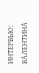ИНТЕРВЬЮ: ВАЛЕНТИНА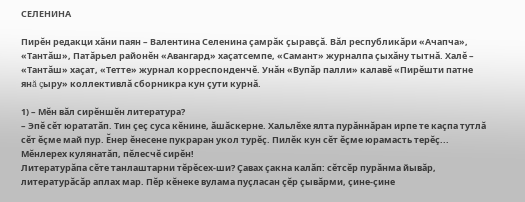СЕЛЕНИНА

Пирĕн редакци хăни паян – Валентина Селенина çамрăк çыравçă. Вăл республикăри «Ачапча», «Тантăш», Патăрьел районĕн «Авангард» хаçатсемпе, «Самант» журналпа çыхăну тытнă. Халĕ – «Тантăш» хаçат, «Тетте» журнал корреспонденчĕ. Унăн «Вупăр палли» калавĕ «Пирĕшти патне янă çыру» коллективлă сборникра кун çути курнă.

1) – Мĕн вăл сирĕншĕн литература?
– Эпĕ сĕт юрататăп. Тин çеç суса кĕнине, ăшăскерне. Хальлĕхе ялта пурăннăран ирпе те каçпа тутлă сĕт ĕçме май пур. Ĕнер ĕнесене пукраран укол турĕç. Пилĕк кун сĕт ĕçме юрамасть терĕç... Мĕнлерех кулянатăп, пĕлесчĕ сирĕн!
Литературăпа сĕте танлаштарни тĕрĕсех-ши? Çавах çакна калăп: сĕтсĕр пурăнма йывăр, литературăсăр аплах мар. Пĕр кĕнеке вулама пуçласан çĕр çывăрми, çине-çине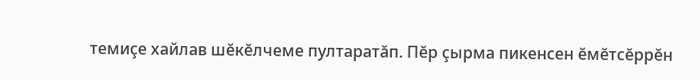темиçе хайлав шĕкĕлчеме пултаратăп. Пĕр çырма пикенсен ĕмĕтсĕррĕн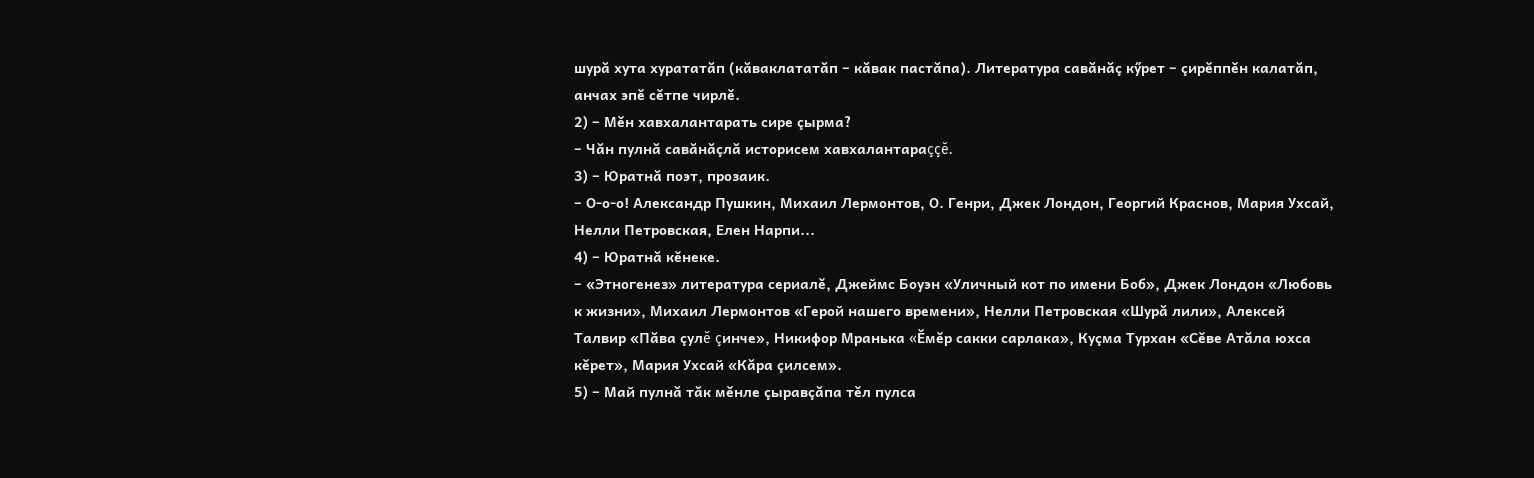шурă хута хурататăп (кăваклататăп – кăвак пастăпа). Литература савăнăç кӳрет – çирĕппĕн калатăп, анчах эпĕ сĕтпе чирлĕ.
2) – Мĕн хавхалантарать сире çырма?
– Чăн пулнă савăнăçлă историсем хавхалантараççĕ.
3) – Юратнă поэт, прозаик.
– О-о-о! Александр Пушкин, Михаил Лермонтов, О. Генри, Джек Лондон, Георгий Краснов, Мария Ухсай, Нелли Петровская, Елен Нарпи...
4) – Юратнă кĕнеке.
– «Этногенез» литература сериалĕ, Джеймс Боуэн «Уличный кот по имени Боб», Джек Лондон «Любовь к жизни», Михаил Лермонтов «Герой нашего времени», Нелли Петровская «Шурă лили», Алексей Талвир «Пăва çулĕ çинче», Никифор Мранька «Ĕмĕр сакки сарлака», Куçма Турхан «Сĕве Атăла юхса кĕрет», Мария Ухсай «Кăра çилсем».
5) – Май пулнă тăк мĕнле çыравçăпа тĕл пулса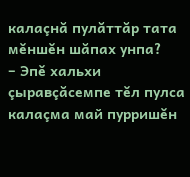калаçнă пулăттăр тата мĕншĕн шăпах унпа?
– Эпĕ хальхи çыравçăсемпе тĕл пулса калаçма май пурришĕн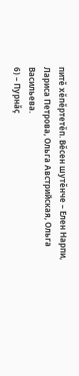питĕ хĕпĕртетĕп. Вĕсен шутĕнче – Елен Нарпи, Лариса Петрова, Ольга Австрийская, Ольга Васильева.
6) – Пурнăç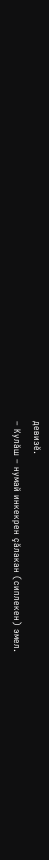девизĕ.
– Кулăш – нумай инкекрен çăлакан (сиплекен) эмел.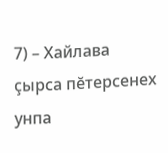7) – Хайлава çырса пĕтерсенех унпа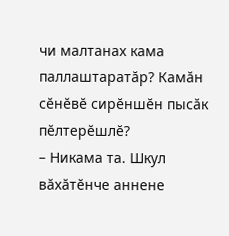чи малтанах кама паллаштаратăр? Камăн сĕнĕвĕ сирĕншĕн пысăк пĕлтерĕшлĕ?
– Никама та. Шкул вăхăтĕнче аннене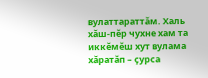вулаттараттăм. Халь хăш-пĕр чухне хам та иккĕмĕш хут вулама хăратăп – çурса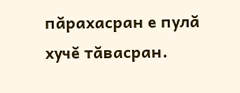пăрахасран е пулă хучĕ тăвасран.